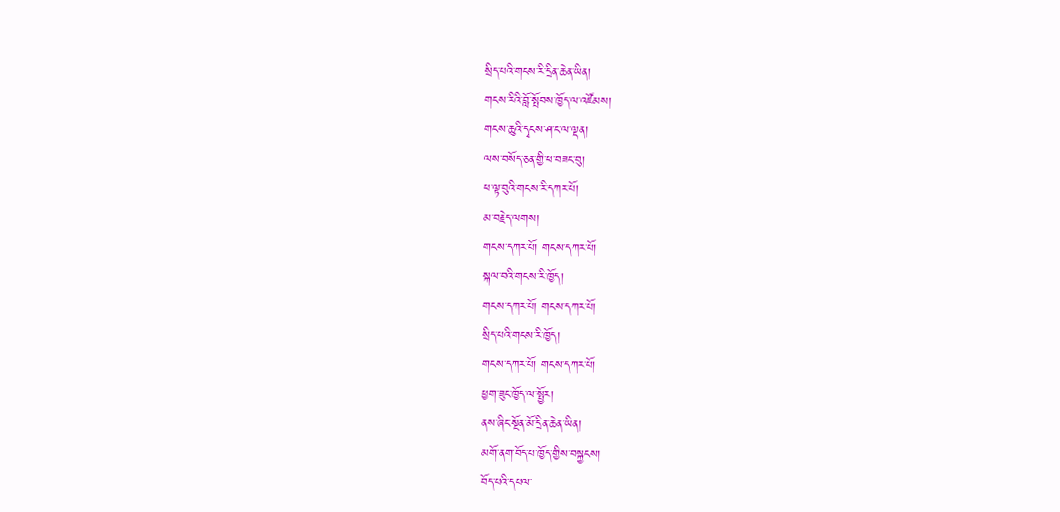སྲིད་པའི་གངས་རི་དྲིན་ཆེན་ཡིན།
གངས་རིའི་བློ་སྤོབས་ཁྱོད་ལ་འཛོམས།
གངས་ཆུའི་དྭངས་ཤ་ང་ལ་ལྡན།
ལས་བསོད་ཅན་གྱི་ཕ་བཟང་བུ།
ཕ་ལྟ་བུའི་གངས་རི་དཀར་པོ།
མ་བརྗེད་ལགས།
གངས་དཀར་པོ། གངས་དཀར་པོ།
སྐལ་བའི་གངས་རི་ཁྱོད།
གངས་དཀར་པོ། གངས་དཀར་པོ།
སྲིད་པའི་གངས་རི་ཁྱོད།
གངས་དཀར་པོ། གངས་དཀར་པོ།
ཕྱག་ཟུང་ཁྱོད་ལ་སྤྱོར།
ནས་ཞིང་སྔོན་མོ་དྲིན་ཆེན་ཡིན།
མགོ་ནག་བོད་པ་ཁྱོད་གྱིས་བསྐྱངས།
བོད་པའི་དཔལ་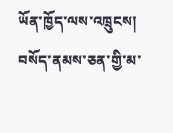ཡོན་ཁྱོད་ལས་འཁྲུངས།
བསོད་ནམས་ཅན་གྱི་མ་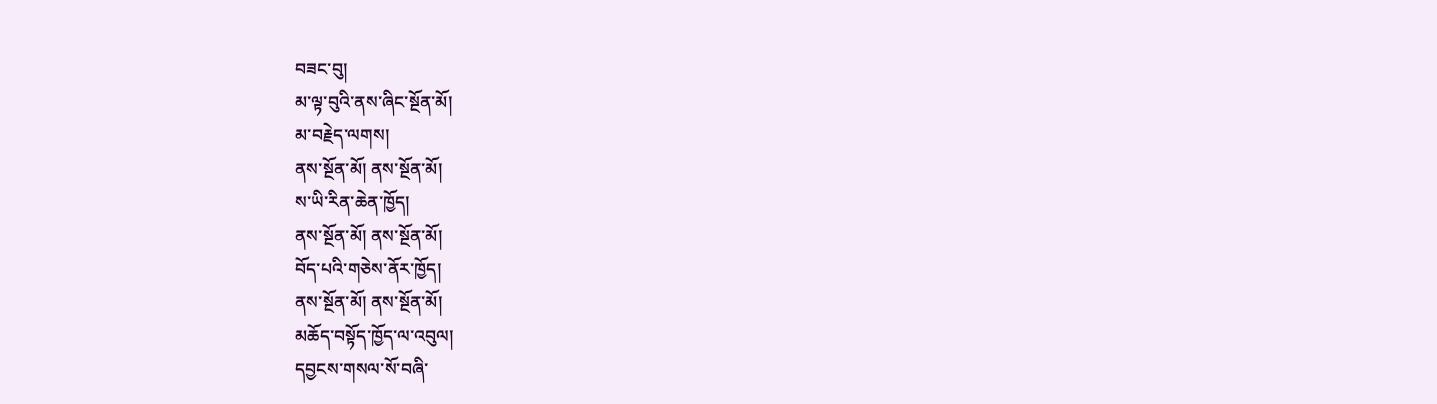བཟང་བུ།
མ་ལྟ་བུའི་ནས་ཞིང་སྔོན་མོ།
མ་བརྗེད་ལགས།
ནས་སྔོན་མོ། ནས་སྔོན་མོ།
ས་ཡི་རིན་ཆེན་ཁྱོད།
ནས་སྔོན་མོ། ནས་སྔོན་མོ།
བོད་པའི་གཅེས་ནོར་ཁྱོད།
ནས་སྔོན་མོ། ནས་སྔོན་མོ།
མཆོད་བསྟོད་ཁྱོད་ལ་འབུལ།
དབྱངས་གསལ་སོ་བཞི་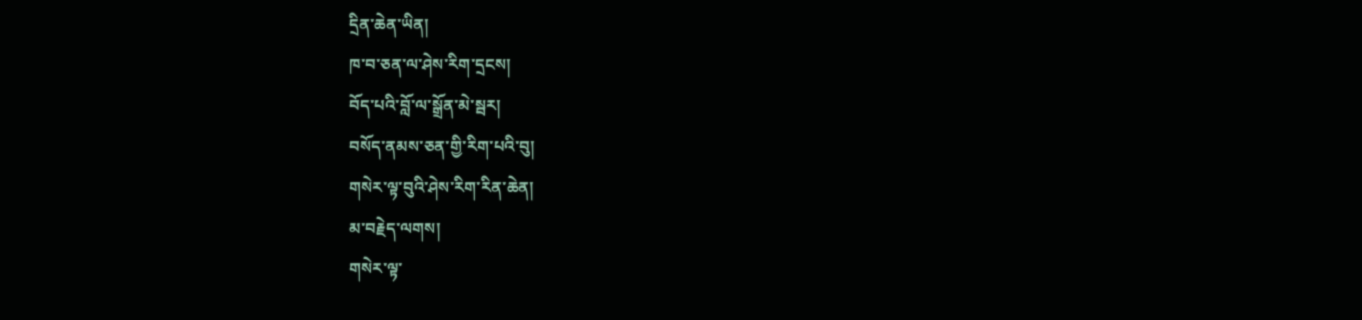དྲིན་ཆེན་ཡིན།
ཁ་བ་ཅན་ལ་ཤེས་རིག་དྲངས།
བོད་པའི་བློ་ལ་སྒྲོན་མེ་སྦར།
བསོད་ནམས་ཅན་གྱི་རིག་པའི་བུ།
གསེར་ལྟ་བུའི་ཤེས་རིག་རིན་ཆེན།
མ་བརྗེད་ལགས།
གསེར་ལྟ་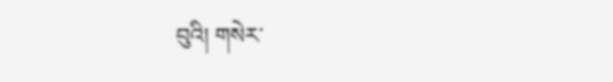བུའི། གསེར་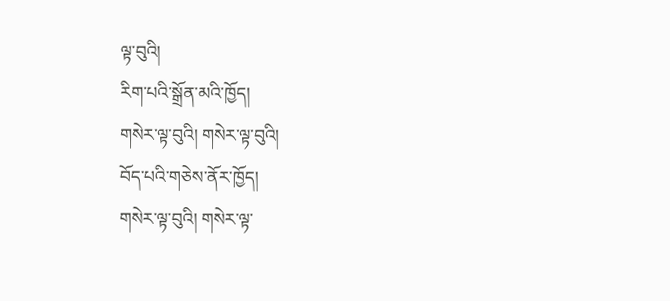ལྟ་བུའི།
རིག་པའི་སྒྲོན་མའི་ཁྱོད།
གསེར་ལྟ་བུའི། གསེར་ལྟ་བུའི།
བོད་པའི་གཅེས་ནོར་ཁྱོད།
གསེར་ལྟ་བུའི། གསེར་ལྟ་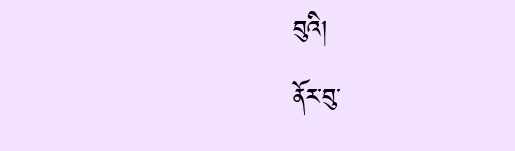བུའི།
ནོར་བུ་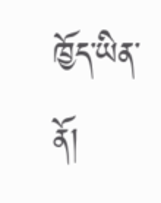ཁྱོད་ཡིན་ནོ།